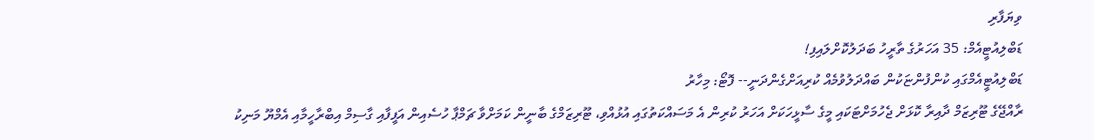ވިޔަފާރި
ޑަބްލިއުޓީއެމް: 35 އަހަރުގެ ތާރީހު ބަދަލުކޮށްލައިފި!
ޑަބްލިއުޓީއެމްގައި ކުންފުންޏަކުން ބައްދަލުވުމެއް ކުރިއަށްގެންދަނީ-- ފޮޓޯ: މިހާރު
ރާއްޖޭގެ ޓޫރިޒަމް ދާއިރާ ކޮޅަށް ޖެހުމަށްޓަކައި މީގެ ސާޅީހަކަށް އަހަރު ކުރިން އެ މަސައްކަތުގައި އުޅުއްވި، ޓޫރިޒަމްގެ ބާނީން ކަމަށްވާ ޗަމްޕާ ހުސެއިން އަފީފާއި ގާސިމް އިބްރާހީމާއި އެމްޔޫ މަނިކު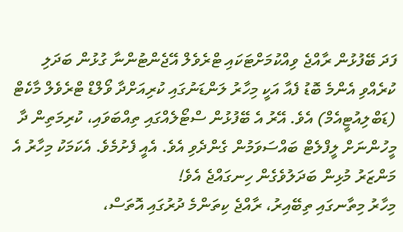ފަދަ ބޭފުޅުން ރާއްޖެ ވިއްކުމަށްޓަކައި ޓްރެވެލް އޭޖެންޓުންނާ ގުޅުން ބަދަލި ކުރެއްވި އެންމެ ބޮޑު ފެއާ އަކީ މިހާރު ލަންޑަނުގައި ކުރިއަށްދާ ވޯލްޑް ޓްރެވެލް މާކެޓް (ޑަބްލިއުޓީއެމް) އެވެ. އޭރު އެ ބޭފުޅުން ސްޓޯލެއްގައި ތިއްބަވައި، ކުރިމަތިން ދާ މީހުންނަށް ލީފްލެޓް ބައްސަވަމުން ގެންދެވި އެވެ. އެއީ ފެށުމެވެ. އެކަމަކު މިހާރު އެ މަންޒަރު މުޅިން ބަދަލުވެގެން ހިނގައްޖެ އެވެ!
މިހާރު މިތާނގައި ތިބޭއިރު، ރާއްޖެ ކިތަންމެ ދުރުގައި އޮތަސް،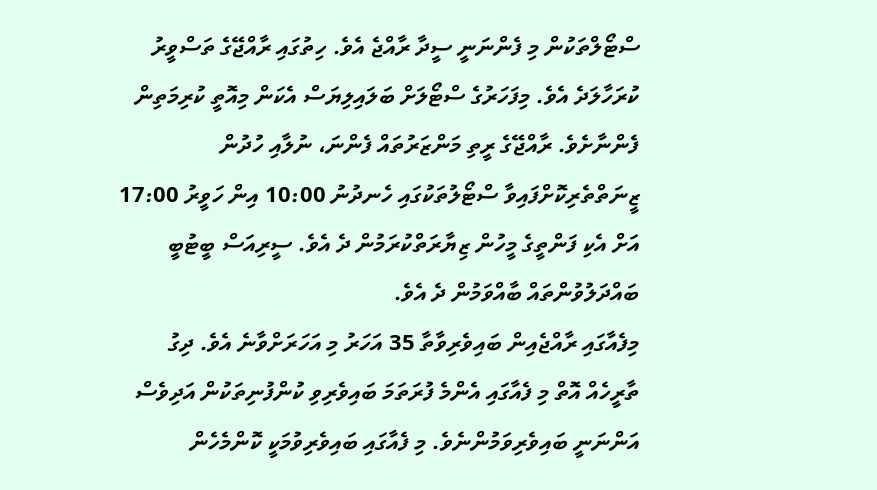ސްޓޯލްތަކުން މި ފެންނަނީ ސީދާ ރާއްޖެ އެވެ. ހިތުގައި ރާއްޖޭގެ ތަސްވީރު ކުރަހާލަދެ އެވެ. މިފަހަރުގެ ސްޓޯލަށް ބަލައިލިޔަސް އެކަން މިއޮތީ ކުރިމަތިން ފެންނާށެވެ. ރާއްޖޭގެ ރީތި މަންޒަރުތައް ފެންނަ، ނުލާއި ހުދުން ޒީނަތްތެރިކޮށްފައިވާ ސްޓޯލުތަކުގައި ހެނދުނު 10:00 އިން ހަވީރު 17:00 އަށް އެކި ފަންތީގެ މީހުން ޒިޔާރަތްކުރަމުން ދެ އެވެ. ސީރިއަސް ބީޓުބީ ބައްދަލުވުންތައް ބާއްވަމުން ދެ އެވެ.
މިފެއާގައި ރާއްޖެއިން ބައިވެރިވާތާ 35 އަހަރު މި އަހަރަށްވާނެ އެވެ. ދިގު ތާރީހެއް އޮތް މި ފެއާގައި އެންމެ ފުރަތަމަ ބައިވެރިވި ކުންފުނިތަކުން އަދިވެސް އަންނަނީ ބައިވެރިވަމުންނެވެ. މި ފެއާގައި ބައިވެރިވުމަކީ ކޮންމެހެން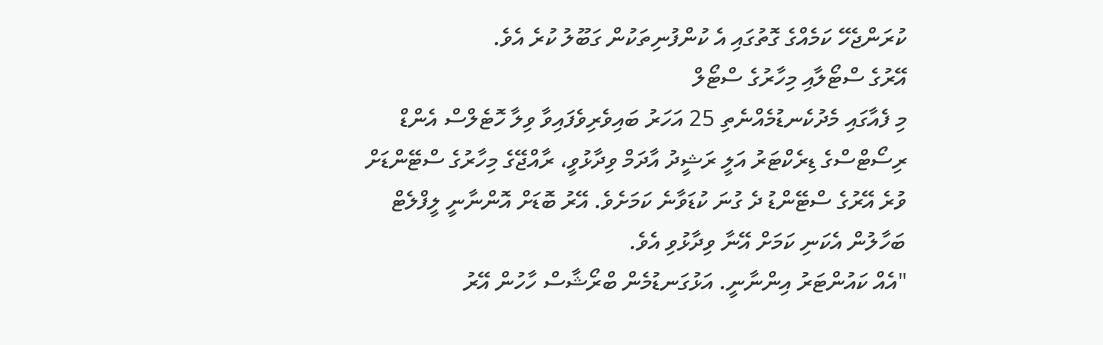ކުރަންޖެހޭ ކަމެއްގެ ގޮތުގައި އެ ކުންފުނިތަކުން ގަބޫލު ކުރެ އެވެ.
އޭރުގެ ސްޓޯލާއި މިހާރުގެ ސްޓޯލް
މި ފެއާގައި މެދުކެނޑުމެއްނެތި 25 އަހަރު ބައިވެރިވެފައިވާ ވިލާ ހޮޓެލްސް އެންޑް ރިސޯޓްސްގެ ޑިރެކްޓަރު އަލީ ރަޝީދު އާދަމް ވިދާޅުވީ، ރާއްޖޭގެ މިހާރުގެ ސްޓޭންޑަށް ވުރެ އޭރުގެ ސްޓޭންޑު ދެ ގުނަ ކުޑަވާނެ ކަމަށެވެ. އޭރު ބޮޑަށް އޮންނާނީ ލީފްލެޓް ބަހާލުން އެކަނި ކަމަށް އޭނާ ވިދާޅުވި އެވެ.
"އެއް ކައުންޓަރު އިންނާނީ. އަޅުގަނޑުމެން ބްރޯޝާސް ހާހުން އޭރު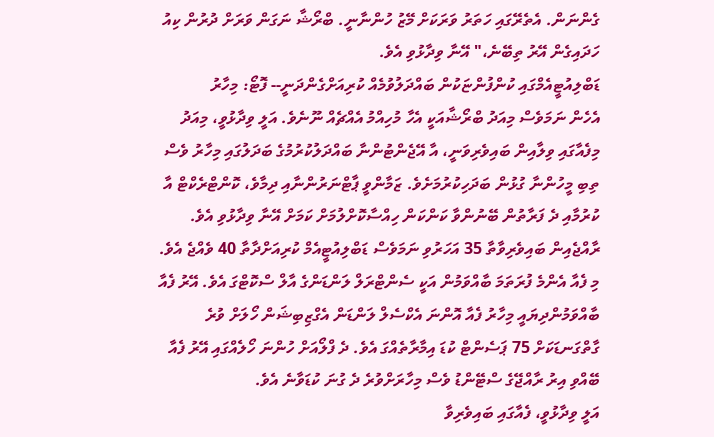ގެންނަން. އެތެރޭގައި ހަތަރު ވަރަކަށް މޭޒު ހުންނާނީ. ބްރޯޝާ ނަގަން ވަރަށް ދުރުން ކިއު ހަދައިގެން އޭރު ތިބޭނެ،" އޭނާ ވިދާޅުވި އެވެ.
ޑަބްލިއުޓީއެމްގައި ކުންފުންޏަކުން ބައްދަލުވުމެއް ކުރިއަށްގެންދަނީ-- ފޮޓޯ: މިހާރު
އެހެން ނަމަވެސް މިއަދު ބްރޯޝާއަކީ އެހާ މުހިއްމު އެއްޗެއް ނޫނެވެ. އަލީ ވިދާޅުވީ، މިއަދު މިފެއާގައި ވިލާއިން ބައިވެރިވަނީ، އާ އޭޖެންޓުންނާ ބައްދަލުކުރުމުގެ ބަދަލުގައި މިހާރު ވެސް ތިބި މީހުންނާ ގުޅުން ބަދަހިކުރުމަށެވެ. ޒަމާންވީ ޕާޓްނަރުންނާއި ދިމާވެ، ކޮންޓްރެކްޓް އާ ކުރުމާއި ދެ ފަރާތުން ބޭނުންވާ ކަންކަން ހިއްސާކޮށްލުމަށް ކަމަށް އޭނާ ވިދާޅުވި އެވެ.
ރާއްޖެއިން ބައިވެރިވާތާ 35 އަހަރުވި ނަމަވެސް ޑަބްލިއުޓީއެމް ކުރިއަށްދާތާ 40 ވެއްޖެ އެވެ. މި ފެއާ އެންމެ ފުރަތަމަ ބާއްވަމުން އަކީ ސެންޓްރަލް ލަންޑަންގެ އާލް ސްކޮޓްގަ އެވެ. އޭރު ފެއާ ބާއްވަމުންދިޔައީ މިހާރު ފެއާ އޮންނަ އެކްސެލް ލަންޑަން އެގްޒިބިޝަން ހޯލަށް ވުރެ ގާތްގަނޑަކަށް 75 ޕަސެންޓް ކުޑަ އިމާރާތެއްގަ އެވެ. ދެ ފްލޯއަށް ހުންނަ ހޯލެއްގައި އޭރު ފެއާ ބޭއްވި އިރު ރާއްޖޭގެ ސްޓޭންޑު ވެސް މިހާރަށްވުރެ ދެ ގުނަ ކުޑަވާނެ އެވެ.
އަލީ ވިދާޅުވީ، ފެއާގައި ބައިވެރިވާ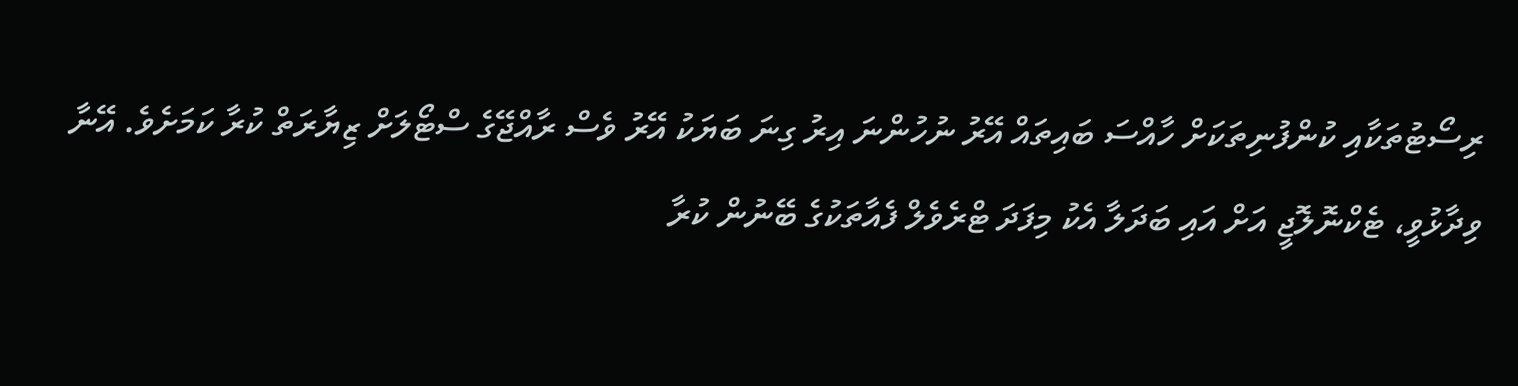ރިސޯޓުތަކާއި ކުންފުނިތަކަށް ހާއްސަ ބައިތައް އޭރު ނުހުންނަ އިރު ގިނަ ބަޔަކު އޭރު ވެސް ރާއްޖޭގެ ސްޓޯލަށް ޒިޔާރަތް ކުރާ ކަމަށެވެ. އޭނާ ވިދާޅުވީ، ޓެކްނޮލޮޖީ އަށް އައި ބަދަލާ އެކު މިފަދަ ޓްރެވެލް ފެއާތަކުގެ ބޭނުން ކުރާ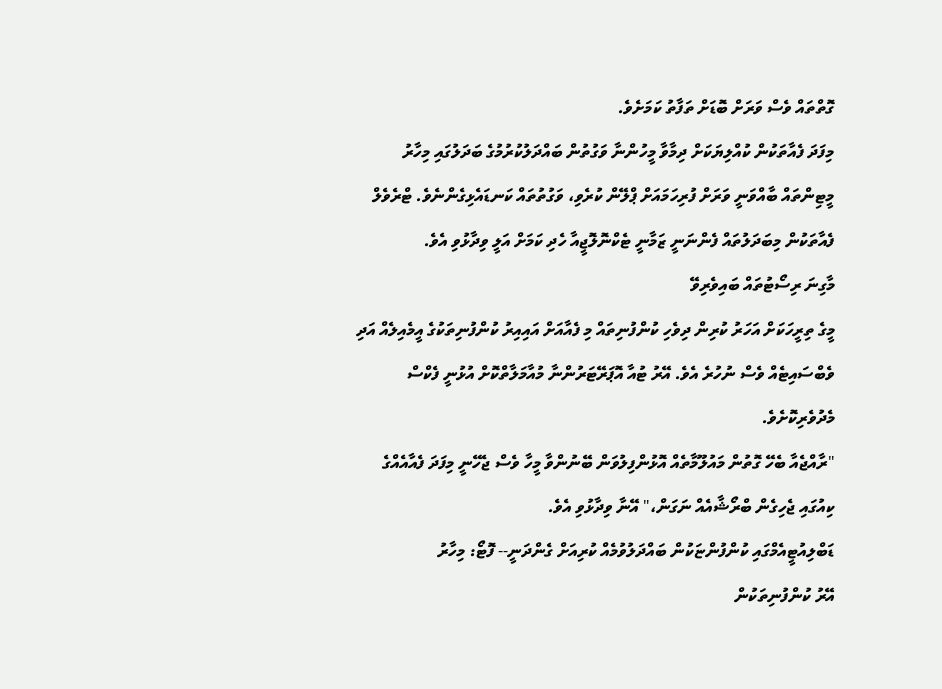ގޮތްތައް ވެސް ވަރަށް ބޮޑަށް ތަފާތު ކަމަށެވެ.
މިފަދަ ފެއާތަކުން ކުއްލިޔަކަށް ދިމާވާ މީހުންނާ ވަގުތުން ބައްދަލުކުރުމުގެ ބަދަލުގައި މިހާރު މީޓިންތައް ބާއްވަނީ ވަރަށް ފުރިހަމައަށް ޕްލޭން ކުރެވި، ވަގުތުތައް ކަނޑައެޅިގެންނެވެ. ޓްރެވެލް ފެއާތަކުން މިބަދަލުތައް ފެންނަނީ ޒަމާނީ ޓެކްނޮލޮޖީއާ ހެދި ކަމަށް އަލީ ވިދާޅުވި އެވެ.
މާގިނަ ރިސޯޓުތައް ބައިވެރިވޭ
މީގެ ތިރީހަކަށް އަހަރު ކުރިން ދިވެހި ކުންފުނިތައް މި ފެއާއަށް އައިއިރު ކުންފުނިތަކުގެ އީމެއިލެއް އަދި ވެބްސައިޓެއް ވެސް ނުހުރެ އެވެ. އޭރު ޓުއާ އޮޕަރޭޓަރުންނާ މުއާމަލާތްކޮށް އުޅުނީ ފެކްސް މެދުވެރިކޮށެވެ.
"ރާއްޖެއާ ބެހޭ ގޮތުން މައުލޫމާތެއް އޮޅުންފިލުވަން ބޭނުންވާ މީހާ ވެސް ޖެހޭނީ މިފަދަ ފެއާއެއްގެ ކިއުގައި ޖެހިގެން ބްރޯޝާއެއް ނަގަން،" އޭނާ ވިދާޅުވި އެވެ.
ޑަބްލިއުޓީއެމްގައި ކުންފުންޏަކުން ބައްދަލުވުމެއް ކުރިއަށް ގެންދަނީ-- ފޮޓޯ: މިހާރު
އޭރު ކުންފުނިތަކުން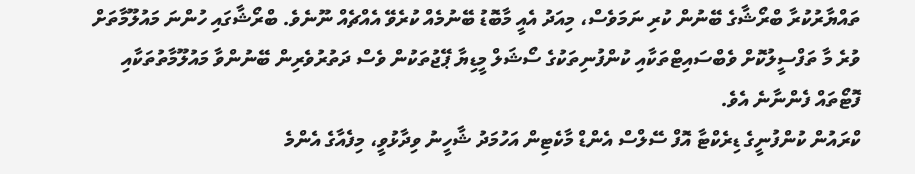ތައްޔާރުކުރާ ބްރޯޝާގެ ބޭނުން ކުރި ނަމަވެސް، މިއަދު އެއީ މާބޮޑު ބޭނުމެއް ކުރެވޭ އެއްޗެއް ނޫނެވެ. ބްރޯޝާގައި ހުންނަ މައުލޫމާތަށް ވުރެ މާ ތަފްސީލުކޮށް ވެބްސައިޓްތަކާއި ކުންފުނިތަކުގެ ސޯޝަލް މީޑިޔާ ޕޭޖުތަކުން ވެސް ދަތުރުވެރިން ބޭނުންވާ މައުލޫމާތުތަކާއި ފޮޓޯތައް ފެންނާނެ އެވެ.
ކްރައުން ކުންފުނީގެ ޑިރެކްޓާ އޮފް ސޭލްސް އެންޑް މާކެޓިން އަހުމަދު ޝާހީނު ވިދާޅުވީ، މިފެއާގެ އެންމެ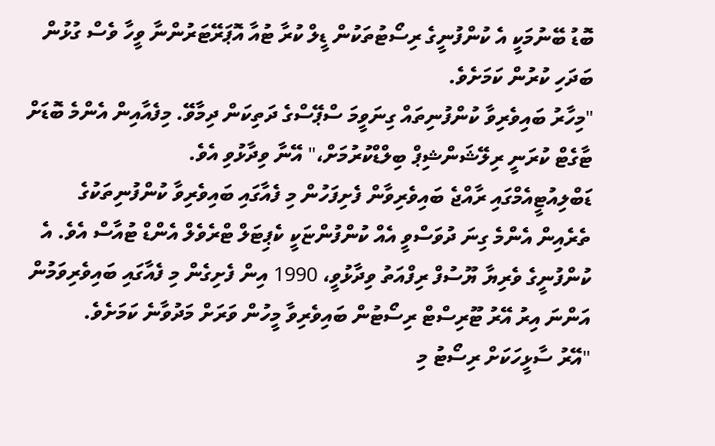ބޮޑު ބޭނުމަކީ އެ ކުންފުނީގެ ރިސޯޓުތަކުން ޑީލް ކުރާ ޓުއާ އޮޕަރޭޓަރުންނާ ވީހާ ވެސް ގުޅުން ބަދަހި ކުރުން ކަމަށެވެ.
"މިހާރު ބައިވެރިވާ ކުންފުނިތައް ގިނަވީމަ ސްޕޭސްގެ ދަތިކަން ދިމާވޭ. މިފެއާއިން އެންމެ ބޮޑަށް ޓާގެޓް ކުރަނީ ރިލޭޝަންޝިޕް ބިލްޑްކުރުމަށް،" އޭނާ ވިދާޅުވި އެވެ.
ޑަބްލިއުޓީއެމްގައި ރާއްޖެ ބައިވެރިވާން ފެށިފަހުން މި ފެއާގައި ބައިވެރިވާ ކުންފުނިތަކުގެ ތެރެއިން އެންމެ ގިނަ ދުވަސްވީ އެއް ކުންފުންޏަކީ ކެޕިޓަލް ޓްރެވެލް އެންޑް ޓުއާސް އެވެ. އެ ކުންފުނީގެ ވެރިޔާ ޔޫސުފް ރިފްއަތު ވިދާޅުވީ، 1990 އިން ފެށިގެން މި ފެއާގައި ބައިވެރިވަމުން އަންނަ އިރު އޭރު ޓޫރިސްޓް ރިސޯޓުން ބައިވެރިވާ މީހުން ވަރަށް މަދުވާނެ ކަމަށެވެ.
"އޭރު ސާޅީހަކަށް ރިސޯޓު މި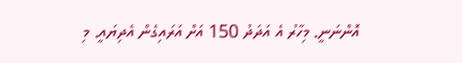އޮންނަނީ. މިހާރު އެ އަދަދު 150 އަށް އަރައިގެން އެދިޔައީ. މި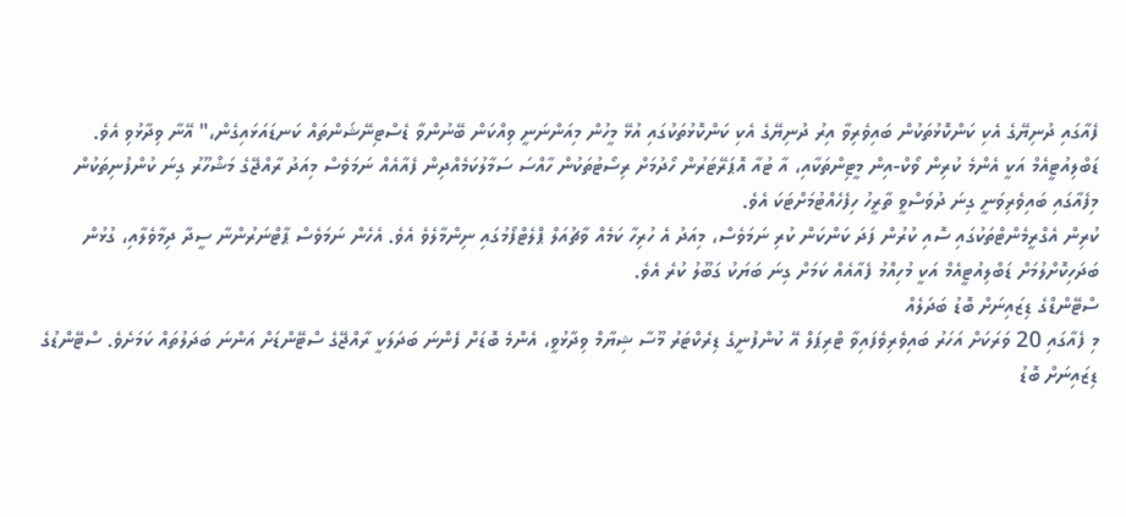ފެއާގައި ދުނިޔޭގެ އެކި ކަންކޮޅުތަކުން ބައިވެރިވާ އިރު ދުނިޔޭގެ އެކި ކަންކޮޅުތަކުގައި އުޅޭ މީހުން މިއަންނަނީ ވިއްކަން ބޭނުންވާ ޑެސްޓިނޭޝަންތައް ކަނޑައަޅައިގެން،" އޭނާ ވިދާޅުވި އެވެ.
ޑަބްލިއުޓީއެމް އަކީ އެންމެ ކުރިން ވޯކް-އިން މީޓިންތަކާއި، އާ ޓުއާ އޮޕަރޭޓަރުން ހޯދުމަށް ރިސޯޓުތަކުން ހާއްސަ ސަމާލުކަމެއްދިން ފެއާއެއް ނަމަވެސް މިއަދު ރާއްޖޭގެ މަޝްހޫރު ގިނަ ކުންފުނިތަކުން މިފެއާގައި ބައިވެރިވަނީ ގިނަ ދުވަސްވީ ތާރީހު ހިފެހެއްޓުމަށްޓަކަ އެވެ.
ކުރިން އެގްރީމެންޓްތަކުގައި ސޮއި ކުރުން ފަދަ ކަންކަން ކުރި ނަމަވެސް، މިއަދު އެ ހުރިހާ ކަމެއް ވާޗުއަލް ޕްލެޓްފޯމުގައި ނިންމާލެވެ އެވެ. އެހެން ނަމަވެސް ޕާޓްނަރުންނާ ސީދާ ދިމާވެލާއި، ގުޅުން ބަދަހިކޮށްލުމަށް ޑަބްލިއުޓީއެމް އަކީ މުހިއްމު ފެއާއެއް ކަމަށް ގިނަ ބަޔަކު ގަބޫލު ކުރެ އެވެ.
ސްޓޭންޑްގެ ޑިޒައިނަށް ބޮޑު ބަދަލެއް
މި ފެއާގައި 20 ވަރަކަށް އަހަރު ބައިވެރިވެފައިވާ ޓްރިޕަލް އޭ ކުންފުނީގެ ޑިރެކްޓަރު މޫސާ ޝިޔާމް ވިދާޅުވީ، އެންމެ ބޮޑަށް ފެންނަ ބަދަލަކީ ރާއްޖޭގެ ސްޓޭންޑަށް އަންނަ ބަދަލުތައް ކަމަށެވެ. ސްޓޭންޑުގެ ޑިޒައިނަށް ބޮޑު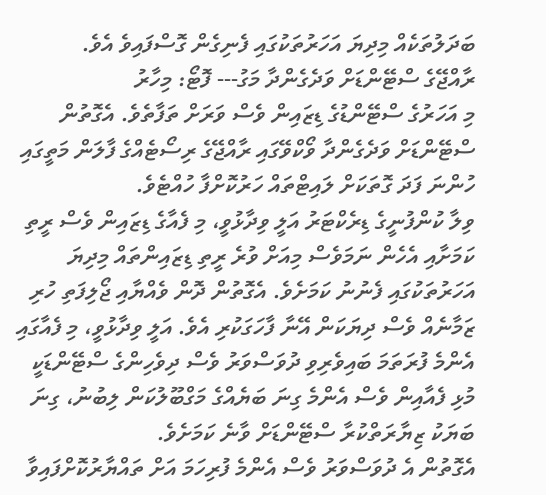ބަދަލުތަކެއް މިދިޔަ އަހަރުތަކުގައި ފެނިގެން ގޮސްފައިވެ އެވެ.
ރާއްޖޭގެ ސްޓޭންޑަށް ވަދެގެންދާ މަގު--- ފޮޓޯ: މިހާރު
މި އަހަރުގެ ސްޓޭންޑުގެ ޑިޒައިން ވެސް ވަރަށް ތަފާތެވެ. އެގޮތުން ސްޓޭންޑަށް ވަދެގެންދާ ވޯކްވޭގައި ރާއްޖޭގެ ރިސޯޓެއްގެ ފާލަން މަތީގައި ހުންނަ ފަދަ ގޮތަކަށް ލައިޓްތައް ހަރުކޮށްފާ ހުއްޓެވެ.
ވިލާ ކުންފުނީގެ ޑިރެކްޓަރު އަލީ ވިދާޅުވީ، މި ފެއާގެ ޑިޒައިން ވެސް ރީތި ކަމަށާއި އެހެން ނަމަވެސް މިއަށް ވުރެ ރީތި ޑިޒައިންތައް މިދިޔަ އަހަރުތަކުގައި ފެނުނު ކަމަށެވެ. އެގޮތުން ދޮން ވެއްޔާއި ޖޯލިފަތި ހުރި ޒަމާނެއް ވެސް ދިޔަކަން އޭނާ ފާހަގަކުރި އެވެ. އަލީ ވިދާޅުވީ، މި ފެއާގައި އެންމެ ފުރަތަމަ ބައިވެރިވި ދުވަސްވަރު ވެސް ދިވެހިންގެ ސްޓޭންޑަކީ މުޅި ފެއާއިން ވެސް އެންމެ ގިނަ ބަޔެއްގެ މަގްބޫލުކަން ލިބުނު، ގިނަ ބަޔަކު ޒިޔާރަތްކުރާ ސްޓޭންޑަށް ވާނެ ކަމަށެވެ.
އެގޮތުން އެ ދުވަސްވަރު ވެސް އެންމެ ފުރިހަމަ އަށް ތައްޔާރުކޮށްފައިވާ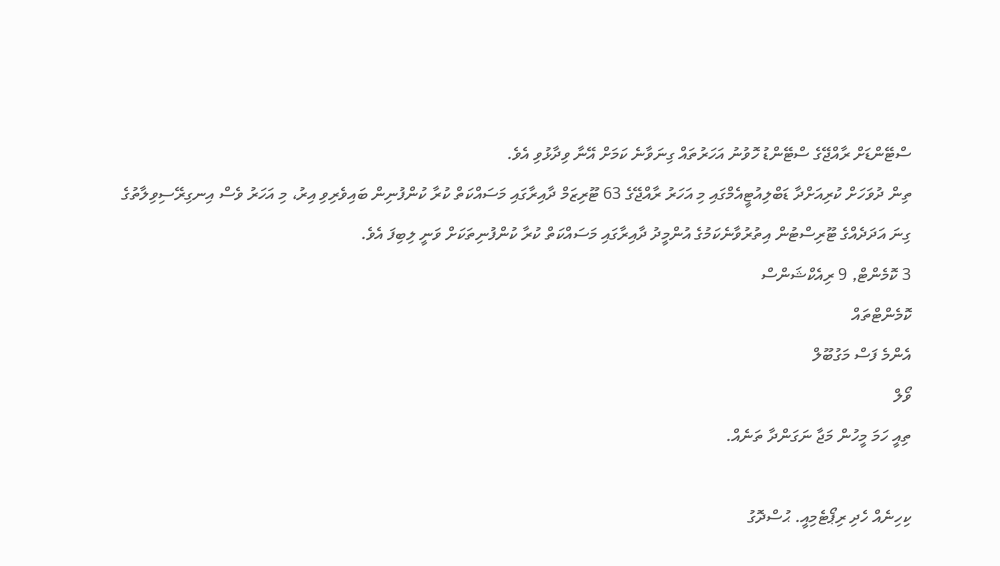ސްޓޭންޑަށް ރާއްޖޭގެ ސްޓޭންޑު ހޮވުނު އަހަރުތައް ގިނަވާނެ ކަމަށް އޭނާ ވިދާޅުވި އެވެ.
ތިން ދުވަހަށް ކުރިއަށްދާ ޑަބްލިއުޓީއެމްގައި މި އަހަރު ރާއްޖޭގެ 63 ޓޫރިޒަމް ދާއިރާގައި މަސައްކަތް ކުރާ ކުންފުނިން ބައިވެރިވި އިރު، މި އަހަރު ވެސް އިނގިރޭސިވިލާތުގެ ގިނަ އަދަދެއްގެ ޓޫރިސްޓުން އިތުރުވާނެކަމުގެ އުންމީދު ދާއިރާގައި މަސައްކަތް ކުރާ ކުންފުނިތަކަށް ވަނީ ލިބިފަ އެވެ.
3 ކޮމެންޓް, 9 ރިއެކްޝަންސް
ކޮމެންޓްތައް
އެންމެ ފަސް މަގުބޫލް
ވޯލް
ތިއީ ހަމަ މީހުން މަޖާ ނަގަންދާ ތަނެއް.

ކިހިނެއް ހެދި ރިޕޯޓެމިއީ. ޙުސްދޮގު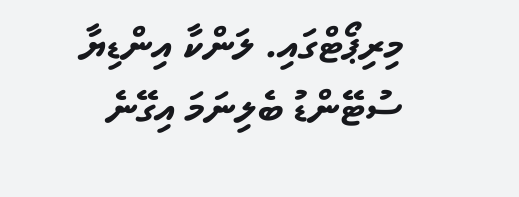މިރިޕޯޓްގައި. ލަންކާ އިންޑިޔާ ސުޓޭންޑު ބެލިނަމަ އިގޭނެ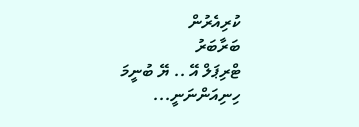ކުރިއެރުން
ބަރާބަރު
ޓްރިޕަލް އޭ .. ޔޭ ބުނީމަ ހިނިއަންނަނީ...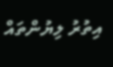އިތުރު ލިޔުންތައް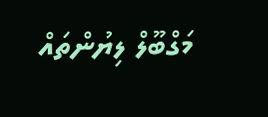މަގްބޫލް ލިޔުންތައް